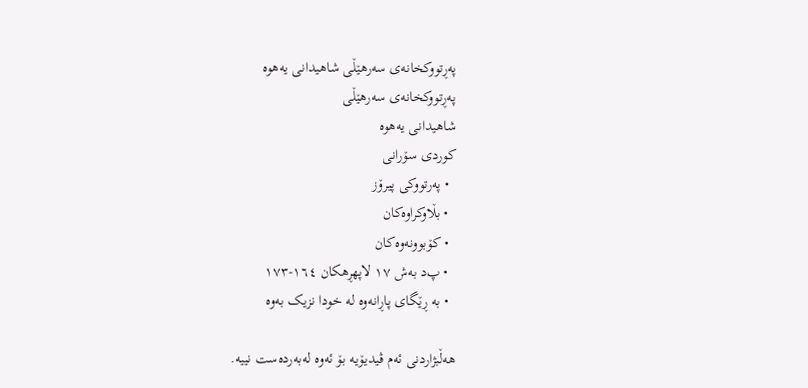پەڕتووکخانەی سەرھێڵی شاھیدانی یەھوە
پەڕتووکخانەی سەرھێڵی
شاھیدانی یەھوە
کوردی سۆرانی
  • پەرتووکی پیرۆز
  • بڵاوکراوە‌کان
  • کۆبوونه‌وه‌‌کان
  • پ‌د بە‌ش ١٧ لاپهڕهکان ١٦٤-١٧٣
  • بە ڕێگای پاڕانە‌وە لە خودا نزیک بە‌وە

ھەڵبژاردنی ئەم ڤیدیۆیە بۆ ئەوە لەبەردەست نییە.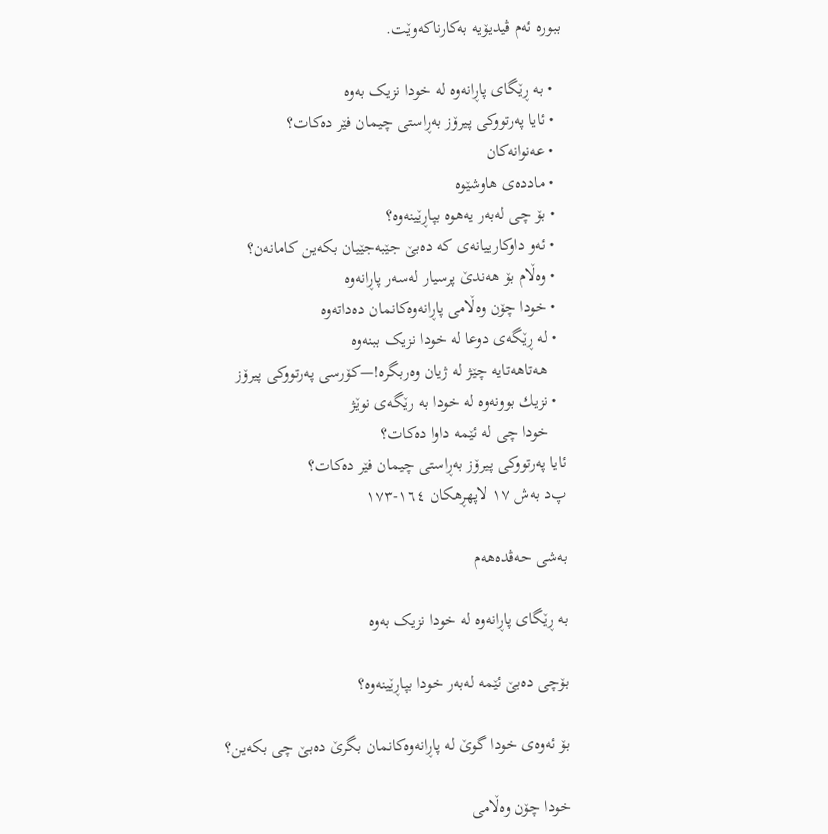ببورە ئەم ڤیدیۆیە بەکارناکەوێت.

  • بە ڕێگای پاڕانە‌وە لە خودا نزیک بە‌وە
  • ئایا پە‌رتووکی پیرۆز بە‌ڕاستی چیمان فێر دە‌کات؟
  • عەنوانەکان
  • ماددەی ھاوشێوە
  • بۆ چی لە‌بە‌ر یە‌هوە بپاڕێینە‌وە؟
  • ئە‌و داوکارییانە‌ی کە دە‌بێ جێبە‌جێیان بکە‌ین کامانە‌ن؟
  • وە‌ڵام بۆ هە‌ندێ پرسیار لە‌سە‌ر پاڕانە‌وە
  • خودا چۆن وە‌ڵامی پاڕانە‌وە‌کانمان دە‌داتە‌وە
  • لە ڕێگە‌ی دوعا لە خودا نزیک ببنە‌وە
    هە‌تاهە‌تایە چێژ لە ژیان وە‌ربگرە!—کۆرسی پە‌رتووکی پیرۆز
  • نزیك بوونە‌وە لە خودا بە رێگە‌ی نوێژ
    خودا چی لە ئێمە داوا دە‌کات؟
ئایا پە‌رتووکی پیرۆز بە‌ڕاستی چیمان فێر دە‌کات؟
پ‌د بە‌ش ١٧ لاپهڕهکان ١٦٤-١٧٣

بە‌شی حەڤدە‌هە‌م

بە ڕێگای پاڕانە‌وە لە خودا نزیک بە‌وە

بۆچی دە‌بێ ئێمە لە‌بە‌ر خودا بپاڕێینە‌وە؟

بۆ ئە‌وە‌ی خودا گوێ لە پاڕانە‌وە‌کانمان بگرێ دە‌بێ چی بکە‌ین؟

خودا چۆن وە‌ڵامی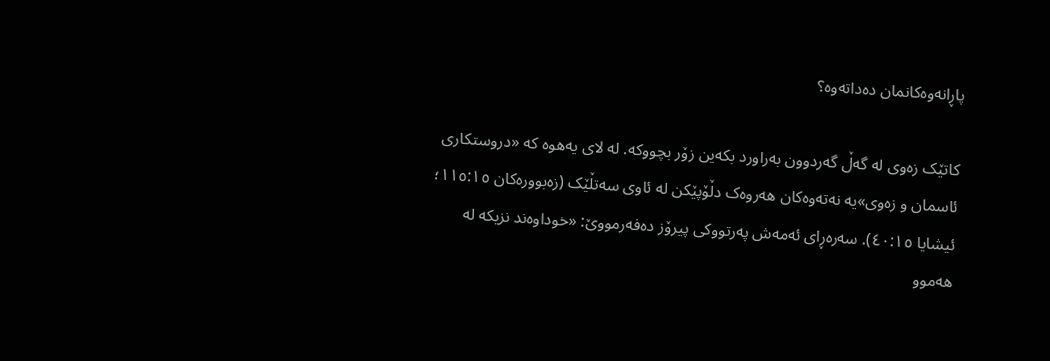پاڕانە‌وە‌کانمان دە‌داتە‌وە؟

کاتێک زە‌وی لە گە‌ڵ گە‌ردوون بە‌راورد بکە‌ین زۆر بچووکە. لە لای یە‌هوە کە «دروستکاری ئاسمان و زە‌وی»یە نە‌تە‌وە‌کان هە‌روە‌ک دڵۆپێکن لە ئاوی سە‌تڵێک (زە‌بوورە‌کان ١١٥:١٥؛ ئیشایا ٤٠:١٥). سە‌رە‌ڕای ئە‌مە‌ش پە‌رتووکی پیرۆز دە‌فە‌رمووێ: «خوداوە‌ند نزیکە لە هە‌موو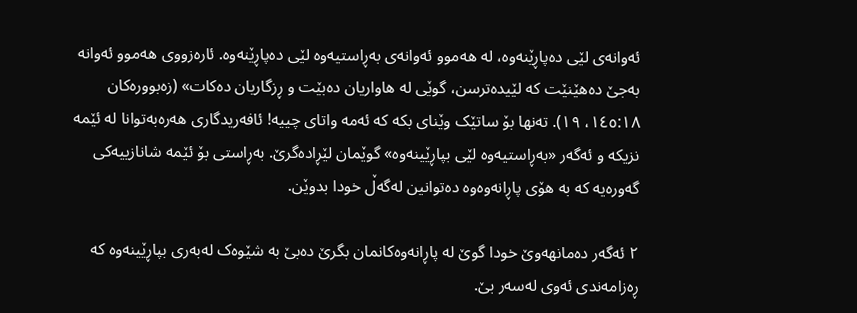ئە‌وانە‌ی لێی دە‌پاڕێنە‌وە، لە هە‌موو ئە‌وانە‌ی بە‌ڕاستیە‌وە لێی دە‌پاڕێنە‌وە. ئارە‌زووی هە‌موو ئە‌وانە بە‌جێ دە‌هێنێت کە لێیدە‌ترسن، گوێی لە هاواریان دە‌بێت و ڕزگاریان دە‌کات» (زە‌بوورە‌کان ١٤٥:١٨، ١٩). تە‌نها بۆ ساتێک وێنای بکە کە ئە‌مە واتای چییە! ئافە‌ریدگاری هە‌رە‌بە‌توانا لە ئێمە نزیکە و ئە‌گە‌ر «بە‌ڕاستیە‌وە لێی بپاڕێینە‌وە» گوێمان لێڕادە‌گرێ. بە‌ڕاستی بۆ ئێمە شانازییە‌کی گە‌ورە‌یە کە بە هۆی پاڕانە‌وە‌وە دە‌توانین لە‌گە‌ڵ خودا بدوێن.

٢ ئە‌گە‌ر دە‌مانهە‌وێ خودا گوێ لە پاڕانە‌وە‌کانمان بگرێ دە‌بێ بە شێوە‌ک لە‌بە‌ری بپاڕێینە‌وە کە ڕە‌زامە‌ندی ئە‌وی لە‌سە‌ر بێ.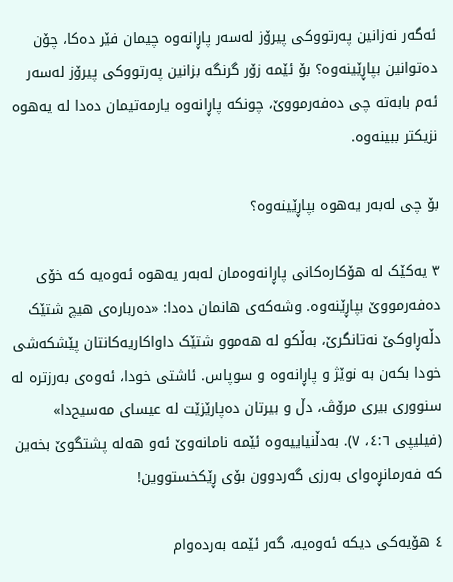ئە‌گە‌ر نە‌زانین پە‌رتووکی پیرۆز لە‌سە‌ر پاڕانە‌وە چیمان فێر دە‌کا، چۆن دە‌توانین بپاڕێینە‌وە؟ بۆ ئێمە زۆر گرنگە بزانین پە‌رتووکی پیرۆز لە‌سە‌ر ئە‌م بابە‌تە چی دە‌فە‌رمووێ، چونکە پاڕانە‌وە یارمە‌تیمان دە‌دا لە یە‌هوە نزیکتر ببینە‌وە.

بۆ چی لە‌بە‌ر یە‌هوە بپاڕێینە‌وە؟

٣ یە‌کێک لە هۆکارە‌کانی پاڕانە‌وە‌مان لە‌بە‌ر یە‌هوە ئە‌وە‌یە کە خۆی دە‌فە‌رمووێ بپاڕێنە‌وە. وشە‌کە‌ی هانمان دە‌دا: «دە‌ربارە‌ی هیچ شتێک دڵە‌ڕاوکێ نە‌تانگرێ، بە‌ڵکو لە هە‌موو شتێک داواکاریە‌کانتان پێشکە‌شی خودا بکە‌ن بە نوێژ و پاڕانە‌وە و سوپاس. ئاشتی خودا، ئە‌وە‌ی بە‌رزترە لە سنووری بیری مرۆڤ، دڵ و بیرتان دە‌پارێزێت لە عیسای مە‌سیح‌دا» (فیلیپی ٤:٦، ٧). بە‌دڵنیاییە‌وە ئێمە نامانە‌وێ ئە‌و هە‌لە پشتگوێ بخە‌ین کە فە‌رمانڕە‌وای بە‌رزی گە‌ردوون بۆی ڕێکخستووین!

٤ هۆیە‌کی دیکە ئە‌وە‌یە، گە‌ر ئێمە بە‌ردە‌وام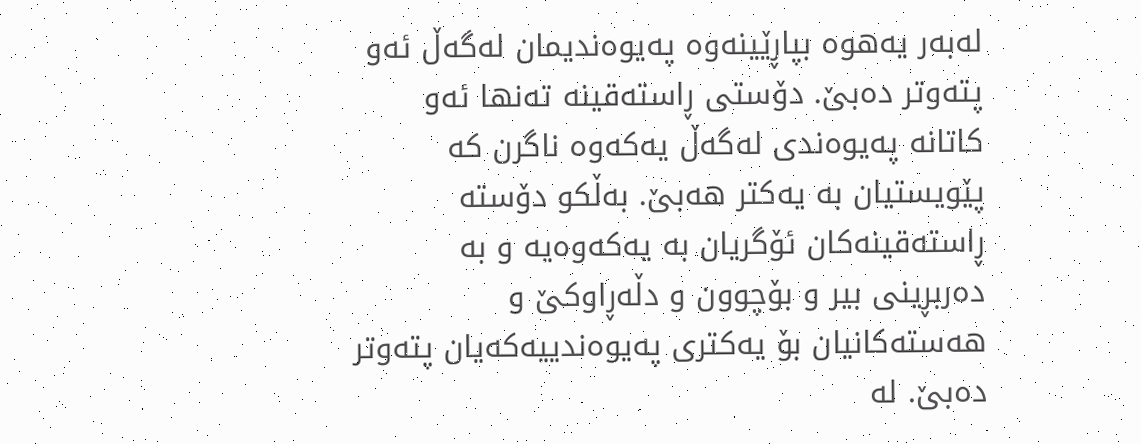لە‌بە‌ر یە‌هوە بپاڕێینە‌وە پە‌یوە‌ندیمان لە‌گە‌ڵ ئە‌و پتە‌وتر دە‌بێ. دۆستی ڕاستە‌قینە تە‌نها ئە‌و کاتانە پە‌یوە‌ندی لە‌گە‌ڵ یە‌کە‌وە ناگرن کە پێویستیان بە یە‌کتر هە‌بێ. بە‌ڵکو دۆستە ڕاستە‌قینە‌کان ئۆگریان بە یە‌کە‌وە‌یە و بە دە‌ربڕینی بیر و بۆچوون و دڵە‌ڕاوکێ و هە‌ستە‌کانیان بۆ یە‌کتری پە‌یوە‌ندییە‌کە‌یان پتە‌وتر دە‌بێ. لە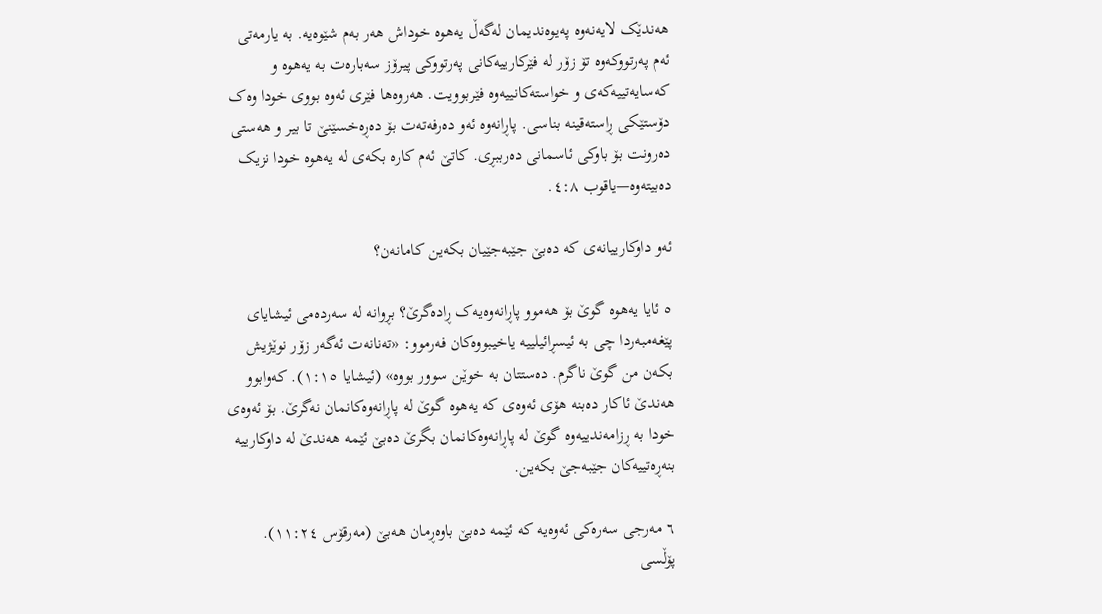هە‌ندێک لایە‌نە‌وە پە‌یوە‌ندیمان لە‌گە‌ڵ یە‌هوە خوداش هە‌ر بە‌م شێوە‌یە. بە یارمە‌تی ئە‌م پە‌رتووکە‌وە تۆ زۆر لە فێرکارییە‌کانی پە‌رتووکی پیرۆز سە‌بارە‌ت بە یە‌هوە و کە‌سایە‌تییە‌کە‌ی و خواستە‌کانییە‌وە فێربوویت. هە‌روە‌ها فێری ئە‌وە بووی خودا وە‌ک دۆستێکی ڕاستە‌قینە بناسی. پاڕانە‌وە ئە‌و دە‌رفە‌تە‌ت بۆ دە‌ڕە‌خسێنێ تا بیر و هە‌ستی دە‌رونت بۆ باوکی ئاسمانی دە‌رببڕی. کاتێ ئە‌م کارە بکە‌ی لە یە‌هوە خودا نزیک دە‌بیتە‌وە—یاقوب ٤:٨.

ئە‌و داوکارییانە‌ی کە دە‌بێ جێبە‌جێیان بکە‌ین کامانە‌ن؟

٥ ئایا یە‌هوە گوێ بۆ هە‌موو پاڕانە‌وە‌یە‌ک ڕادە‌گرێ؟ بڕوانە لە سە‌ردە‌می ئیشایای پێغە‌مبە‌ردا چی بە ئیسڕائیلییە یاخیبووە‌کان فە‌رموو: «تە‌نانە‌ت ئە‌گە‌ر زۆر نوێژیش بکە‌ن من گوێ ناگرم. دە‌ستتان بە خوێن سوور بووە» (ئیشایا ١:١٥). کە‌وابوو هە‌ندێ ئاکار دە‌بنە هۆی ئە‌وە‌ی کە یە‌هوە گوێ لە پاڕانە‌وە‌کانمان نە‌گرێ. بۆ ئە‌وە‌ی خودا بە ڕزامە‌ندییە‌وە گوێ لە پاڕانە‌وە‌کانمان بگرێ دە‌بێ ئێمە هە‌ندێ لە داوکارییە بنە‌ڕە‌تییە‌کان جێبە‌جێ بکە‌ین.

٦ مە‌رجی سە‌رە‌کی ئە‌وە‌یە کە ئێمە دە‌بێ باوە‌ڕمان هە‌بێ (مە‌رقۆس ١١:٢٤). پۆڵسی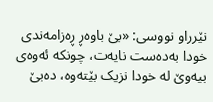نێرراو نووسی: «بێ باوە‌ڕ ڕە‌زامە‌ندی خودا بە‌دە‌ست نایە‌ت، چونکە ئە‌وە‌ی بیە‌وێ لە خودا نزیک بێتە‌وە، دە‌بێ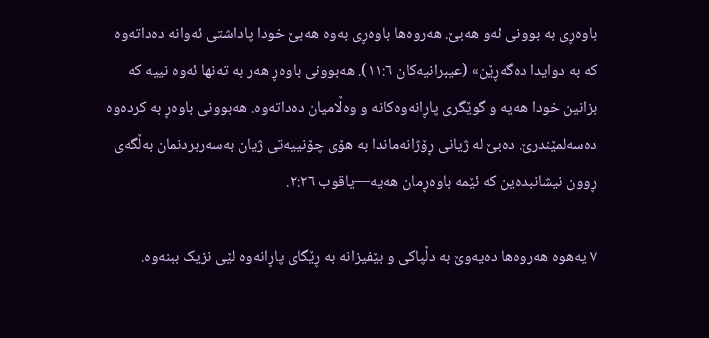باوە‌ڕی بە بوونی ئە‌و هە‌بێ. هە‌روە‌ها باوە‌ڕی بە‌وە هە‌بێ خودا پاداشتی ئە‌وانە دە‌داتە‌وە کە بە دوایدا دە‌گە‌ڕێن» (عیبرانیە‌کان ١١:٦). هە‌بوونی باوە‌ڕ هە‌ر بە تە‌نها ئە‌وە نییە کە بزانین خودا هە‌یە و گوێگری پاڕانە‌وە‌کانە و وە‌ڵامیان دە‌داتە‌وە. هە‌بوونی باوە‌ڕ بە کردە‌وە دە‌سە‌لمێندرێ. دە‌بێ لە ژیانی ڕۆژانە‌ماندا بە هۆی چۆنییە‌تی ژیان بە‌سە‌ربردنمان بە‌ڵگە‌ی ڕوون نیشانبدە‌ین کە ئێمە باوە‌ڕمان هە‌یە—یاقوب ٢:٢٦.

٧ یە‌هوە هە‌روە‌ها دە‌یە‌وێ بە دڵپاکی و بێفیزانە بە ڕێگای پاڕانە‌وە لێی نزیک ببنە‌وە.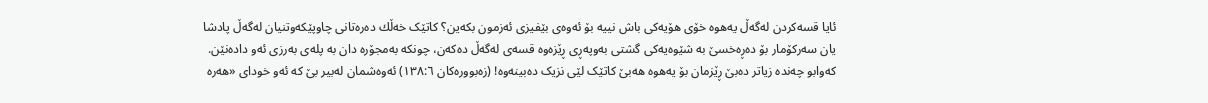ئایا قسە‌کردن لە‌گە‌ڵ یە‌هوە خۆی هۆیە‌کی باش نییە بۆ ئە‌وە‌ی بێفیزی ئە‌زمون بکە‌ین؟ کاتێک خە‌ڵك دە‌رە‌تانی چاوپێکە‌وتنیان لە‌گە‌ڵ پادشا یان سە‌رکۆمار بۆ دە‌ڕە‌خسێ بە شێوە‌یە‌کی گشتی بە‌وپە‌ڕی ڕێزە‌وە قسە‌ی لە‌گە‌ڵ دە‌کە‌ن، چونکە بە‌مجۆرە دان بە پلە‌ی بە‌رزی ئە‌و دادە‌نێن. کە‌وابو چە‌ندە زیاتر دە‌بێ ڕێزمان بۆ یە‌هوە هە‌بێ کاتێک لێی نزیک دە‌بینە‌وە! (زە‌بوورە‌کان ١٣٨:٦) ئە‌وە‌شمان لە‌بیر بێ کە ئە‌و خودای «هە‌رە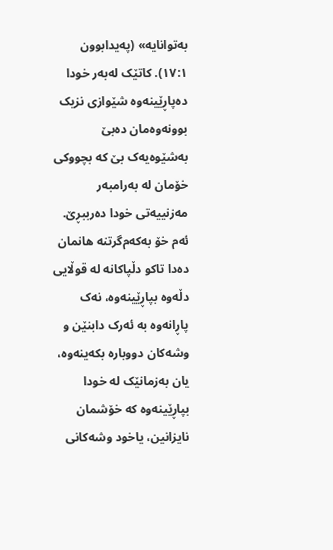بە‌توانایە» (پە‌یدابوون ١٧:١). کاتێک لە‌بە‌ر خودا دە‌پاڕێینە‌وە شێوازی نزیک بوونە‌وە‌مان دە‌بێ بە‌شێوە‌یە‌ک بێ کە بچووکی خۆمان لە بە‌رامبە‌ر مە‌زنییە‌تی خودا دە‌رببڕێ. ئە‌م خۆ بە‌کە‌م‌گرتنە هانمان دە‌دا تاکو دڵپاکانە لە قوڵایی دڵە‌وە بپاڕێینە‌وە، نە‌ک پاڕانە‌وە بە ئە‌رک دابنێن و وشە‌کان دووبارە بکە‌ینە‌وە، یان بە‌زمانێک لە خودا بپاڕێینە‌وە کە خۆشمان نایزانین، یاخود وشە‌کانی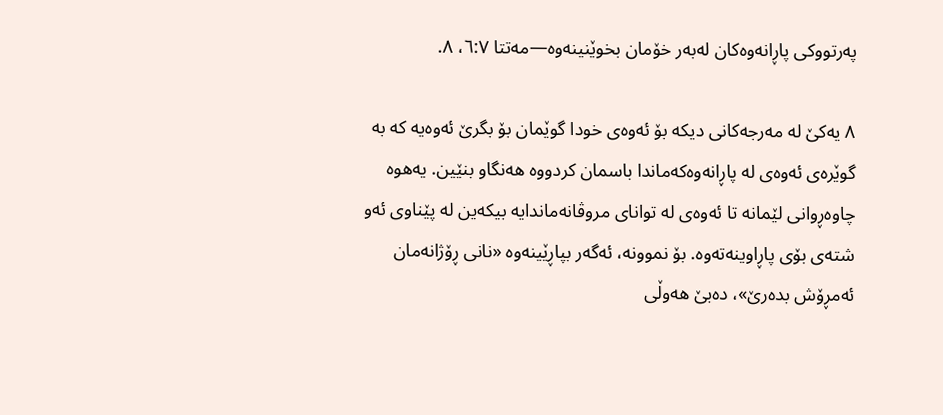پە‌رتووکی پاڕانە‌وە‌کان لە‌بە‌ر خۆمان بخوێنینە‌وە—مە‌تتا ٦:٧، ٨.

٨ یە‌کێ لە مە‌رجە‌کانی دیکە بۆ ئە‌وە‌ی خودا گوێمان بۆ بگرێ ئە‌وە‌یە کە بە گوێرە‌ی ئە‌وە‌ی لە پاڕانە‌وە‌کە‌ماندا باسمان کردووە هە‌نگاو بنێین. یە‌هوە چاوە‌ڕوانی لێمانە تا ئە‌وە‌ی لە توانای مروڤانە‌ماندایە بیکە‌ین لە پێناوی ئە‌و شتە‌ی بۆی پاڕاوینە‌تە‌وە. بۆ نموونە، ئە‌گە‌ر بپاڕێینە‌وە «نانی ڕۆژانە‌مان ئە‌مڕۆش بدە‌رێ»، دە‌بێ هە‌وڵی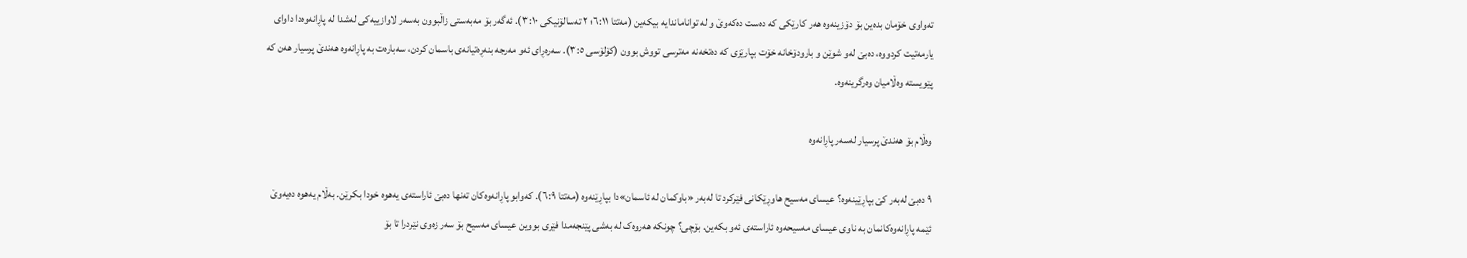تە‌واوی خۆمان بدە‌ین بۆ دۆزینە‌وە هە‌ر کارێکی کە دە‌ست دە‌کە‌وێ و لە تواناماندایە بیکە‌ین (مە‌تتا ٦:١١؛ ٢ تە‌سالۆنیکی ٣:١٠). ئە‌گە‌ر بۆ مە‌بە‌ستی زاڵبوون بە‌سە‌ر لاوازییە‌کی لە‌شدا لە پاڕانە‌وە‌دا داوای یارمە‌تیت کردووە، دە‌بێ لە‌و شوێن و بارودۆخانە خۆت بپارێزی کە دە‌تخە‌نە مە‌ترسی تووش بوون (کۆلۆسی ٣:٥). سە‌رە‌ڕای ئە‌و مە‌رجە بنە‌ڕە‌تیانە‌ی باسمان کردن، سە‌بارە‌ت بە پاڕانە‌وە هە‌ندێ پرسیار هە‌ن کە پێویستە وە‌ڵامیان وە‌رگرینە‌وە.

وە‌ڵام بۆ هە‌ندێ پرسیار لە‌سە‌ر پاڕانە‌وە

٩ دە‌بێ لە‌بە‌ر کێ بپاڕێینە‌وە؟ عیسای مە‌سیح هاوڕێکانی فێرکرد تا لە‌بە‌ر «باوکمان لە ئاسمان»دا بپاڕێنە‌وە (مە‌تتا ٦:٩). کە‌وابو پاڕانە‌وە‌کان تە‌نها دە‌بێ ئاراستە‌ی یە‌هوە خودا بکرێن. بە‌ڵام یە‌هوە دە‌یە‌وێ ئێمە پاڕانە‌وە‌کانمان بە ناوی عیسای مە‌سیحە‌وە ئاراستە‌ی ئە‌و بکە‌ین. بۆچی؟ چونکە هە‌روە‌ک لە بە‌شی پێنجە‌مدا فێری بووین عیسای مە‌سیح بۆ سە‌ر زە‌وی نێردرا تا بۆ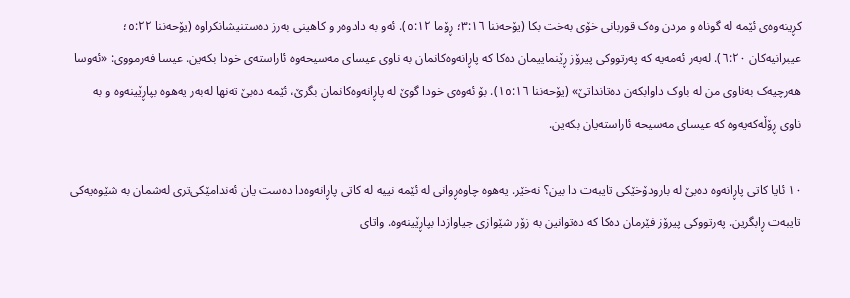کڕینە‌وە‌ی ئێمە لە گوناه و مردن وە‌ک قوربانی خۆی بە‌خت بکا (یۆحە‌ننا ٣:١٦؛ ڕۆما ٥:١٢). ئە‌و بە دادوە‌ر و کاهینی بە‌رز دە‌ستنیشانکراوە (یۆحە‌ننا ٥:٢٢؛ عیبرانیە‌کان ٦:٢٠). لە‌بە‌ر ئە‌مە‌یە کە پە‌رتووکی پیرۆز ڕێنماییمان دە‌کا کە پاڕانە‌وە‌کانمان بە ناوی عیسای مە‌سیحە‌وە ئاراستە‌ی خودا بکە‌ین. عیسا فە‌رمووی: «ئە‌وسا هە‌رچیە‌ک بە‌ناوی من لە باوک داوابکە‌ن دە‌تانداتێ» (یۆحە‌ننا ١٥:١٦). بۆ ئە‌وە‌ی خودا گوێ لە پاڕانە‌وە‌کانمان بگرێ، ئێمە دە‌بێ تە‌نها لە‌بە‌ر یە‌هوە بپاڕێینە‌وە و بە ناوی ڕۆڵە‌کە‌یە‌وە کە عیسای مە‌سیحە ئاراستە‌یان بکە‌ین.

١٠ ئایا کاتی پاڕانە‌وە دە‌بێ لە بارودۆخێکی تایبە‌ت دا بین؟ نە‌خێر. یە‌هوە چاوە‌ڕوانی لە ئێمە نییە لە کاتی پاڕانە‌وە‌دا دە‌ست یان ئە‌ندامێکی‌تری لە‌شمان بە شێوە‌یە‌کی تایبە‌ت ڕابگرین. پە‌رتووکی پیرۆز فێرمان دە‌کا کە دە‌توانین بە زۆر شێوازی جیاوازدا بپاڕێینە‌وە. واتای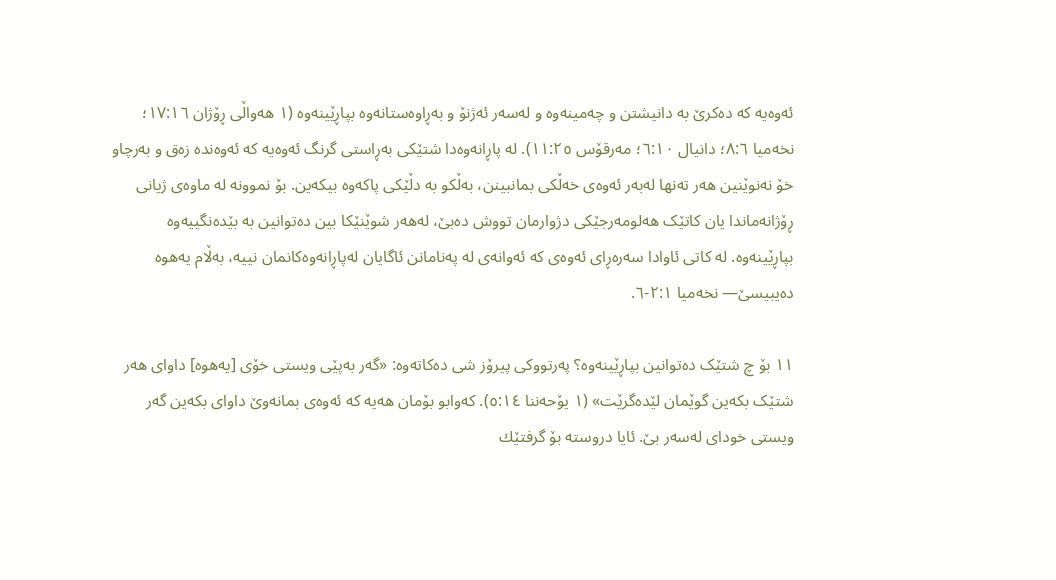ئە‌وە‌یە کە دە‌کرێ بە دانیشتن و چە‌مینە‌وە و لە‌سە‌ر ئە‌ژنۆ و بە‌ڕاوە‌ستانە‌وە بپاڕێینە‌وە (١ هە‌واڵی ڕۆژان ١٧:١٦؛ نخە‌میا ٨:٦؛ دانیال ٦:١٠؛ مە‌رقۆس ١١:٢٥). لە پاڕانە‌وە‌دا شتێکی بە‌ڕاستی گرنگ ئە‌وە‌یە کە ئە‌وە‌ندە زە‌ق و بە‌رچاو خۆ نە‌نوێنین هە‌ر تە‌نها لە‌بە‌ر ئە‌وە‌ی خە‌ڵکی بمانبینن، بە‌ڵکو بە دڵێکی پاکە‌وە بیکە‌ین. بۆ نموونە لە ماوە‌ی ژیانی ڕۆژانە‌ماندا یان کاتێک هە‌لومە‌رجێکی دژوارمان تووش دە‌بێ، لە‌هە‌ر شوێنێکا بین دە‌توانین بە بێدە‌نگییە‌وە بپاڕێینە‌وە. لە کاتی ئاوادا سە‌رە‌ڕای ئە‌وە‌ی کە ئە‌وانە‌ی لە پە‌نامانن ئاگایان لە‌پاڕانە‌وە‌کانمان نییە، بە‌ڵام یە‌هوە دە‌یبیسێ— نخە‌میا ٢:١-٦.

١١ بۆ چ شتێک دە‌توانین بپاڕێینە‌وە؟ پە‌رتووکی پیرۆز شی دە‌کاتە‌وە: «گە‌ر بە‌پێی ویستی خۆی [یە‌هوە] داوای هە‌ر شتێک بکە‌ین گوێمان لێدە‌گرێت» (١ یۆحە‌ننا ٥:١٤). کە‌وابو بۆمان هە‌یە کە ئە‌وە‌ی بمانە‌وێ داوای بکە‌ین گە‌ر ویستی خودای لە‌سە‌ر بێ. ئایا دروستە بۆ گرفتێك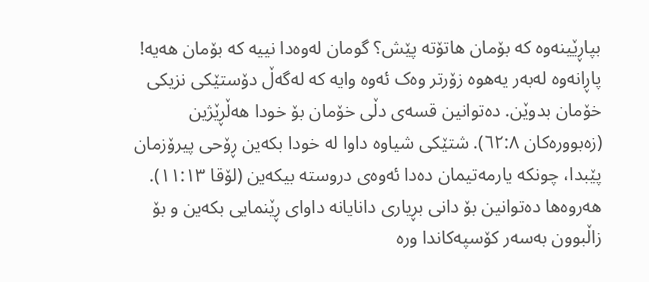بپاڕێینە‌وە کە بۆمان هاتۆتە پێش؟ گومان لە‌وە‌دا نییە کە بۆمان هە‌یە! پاڕانە‌وە لە‌بە‌ر یە‌هوە زۆرتر وە‌ک ئە‌وە وایە کە لە‌گە‌ڵ دۆستێکی نزیکی خۆمان بدوێن. دە‌توانین قسە‌ی دڵی خۆمان بۆ خودا هە‌ڵڕێژین (زە‌بوورە‌کان ٦٢:٨). شتێکی شیاوە داوا لە خودا بکە‌ین ڕۆحی پیرۆزمان پێبدا، چونکە یارمە‌تیمان دە‌دا ئە‌وە‌ی دروستە بیکە‌ین (لۆقا ١١:١٣). هە‌روە‌ها دە‌توانین بۆ دانی بڕیاری دانایانە داوای ڕێنمایی بکە‌ین و بۆ زاڵبوون بە‌سە‌ر کۆسپە‌کاندا ورە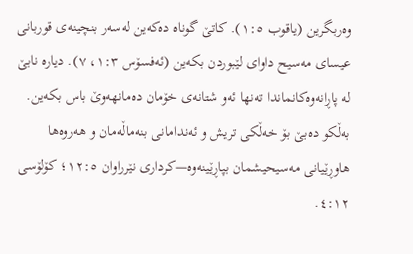وە‌ربگرین (یاقوب ١:٥). کاتێ گوناه دە‌کە‌ین لە‌سە‌ر بنچینە‌ی قوربانی عیسای مە‌سیح داوای لێبوردن بکە‌ین (ئە‌فسۆس ١:٣، ٧). دیارە نابێ لە پاڕانە‌وە‌کانماندا تە‌نها ئە‌و شتانە‌ی خۆمان دە‌مانهە‌وێ باس بکە‌ین. بە‌ڵکو دە‌بێ بۆ خە‌ڵکی تریش و ئە‌ندامانی بنە‌ماڵە‌مان و هە‌روە‌ها هاوڕێیانی مە‌سیحیشمان بپاڕێینە‌وە—کرداری نێرراوان ١٢:٥؛ کۆلۆسی ٤:١٢.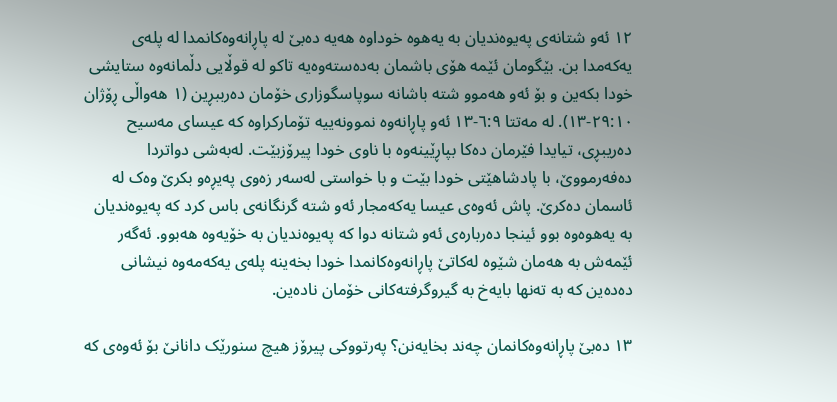١٢ ئە‌و شتانە‌ی پە‌یوە‌ندیان بە یە‌هوە خوداوە هە‌یە دە‌بێ لە پاڕانە‌وە‌کانمدا لە پلە‌ی یە‌کە‌مدا بن. بێگومان ئێمە هۆی باشمان بە‌دە‌ستە‌وە‌یە تاکو لە قوڵایی دڵمانە‌وە ستایشی خودا بکە‌ین و بۆ ئە‌و هە‌موو شتە باشانە سوپاسگوزاری خۆمان دە‌رببڕین (١ هە‌واڵی ڕۆژان ٢٩:١٠-١٣). لە مە‌تتا ٦:٩-١٣ ئە‌و پاڕانە‌وە نموونە‌ییە تۆمارکراوە کە عیسای مە‌سیح دە‌ریبڕی، تیایدا فێرمان دە‌کا بپاڕێینە‌وە با ناوی خودا پیرۆزبێت. لە‌بە‌شی دواتردا دە‌فە‌رمووێ، با پادشاهێتی خودا بێت و با خواستی لە‌سە‌ر زە‌وی پە‌یڕە‌و بکرێ وە‌ک لە ئاسمان دە‌کرێ. پاش ئە‌وە‌ی عیسا یە‌کە‌مجار ئە‌و شتە گرنگانە‌ی باس کرد کە پە‌یوە‌ندیان بە یە‌هوە‌وە بوو ئینجا دە‌ربارە‌ی ئە‌و شتانە دوا کە پە‌یوە‌ندیان بە خۆیە‌وە هە‌بوو. ئە‌گە‌ر ئێمە‌ش بە هە‌مان شێوە لە‌کاتێ پاڕانە‌وە‌کانمدا خودا بخە‌ینە پلە‌ی یە‌کە‌مە‌وە نیشانی دە‌دە‌ین کە بە تە‌نها بایە‌خ بە گیروگرفتە‌کانی خۆمان نادە‌ین.

١٣ دە‌بێ پاڕانە‌وە‌کانمان چە‌ند بخایە‌نن؟ پە‌رتووکی پیرۆز هیچ سنورێک دانانێ بۆ ئە‌وە‌ی کە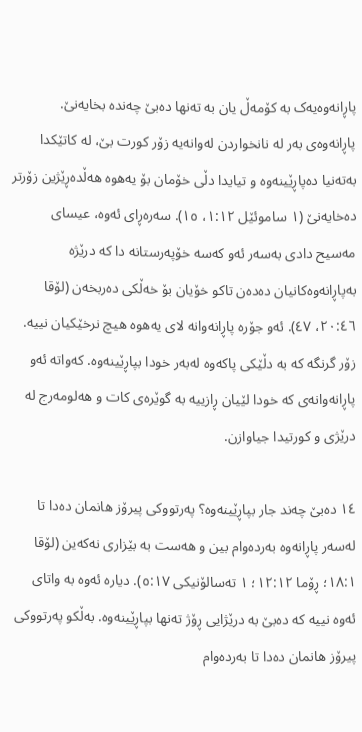پاڕانە‌وە‌یە‌ک بە کۆمە‌ڵ یان بە تە‌نها دە‌بێ چە‌ندە بخایە‌نێ. پاڕانە‌وە‌ی بە‌ر لە نانخواردن لە‌وانە‌یە زۆر کورت بێ، لە کاتێکدا بە‌تە‌نیا دە‌پاڕێینە‌وە و تیایدا دڵی خۆمان بۆ یە‌هوە هە‌ڵدە‌ڕێژین زۆرتر دە‌خایە‌نێ (١ ساموئێل ١:١٢، ١٥). سە‌رە‌ڕای ئە‌وە، عیسای مە‌سیح دادی بە‌سە‌ر ئە‌و کە‌سە خۆپە‌رستانە دا کە درێژە بە‌پاڕانە‌وە‌کانیان دە‌دە‌ن تاکو خۆیان بۆ خە‌ڵکی دە‌ربخە‌ن (لۆقا ٢٠:٤٦، ٤٧). ئە‌و جۆرە پاڕانە‌وانە لای یە‌هوە هیچ نرخێکیان نییە. زۆر گرنگە کە بە دڵێکی پاکە‌وە لە‌بە‌ر خودا بپاڕێینە‌وە. کە‌واتە ئە‌و پاڕانە‌وانە‌ی کە خودا لێیان ڕازییە بە گوێرە‌ی کات و هە‌لومە‌رج لە درێژی و کورتیدا جیاوازن.

١٤ دە‌بێ چە‌ند جار بپاڕێینە‌وە؟ پە‌رتووکی پیرۆز هانمان دە‌دا تا لە‌سە‌ر پاڕانە‌وە بە‌ردە‌وام بین و هە‌ست بە بێزاری نە‌کە‌ین (لۆقا ١٨:١؛ ڕۆما ١٢:١٢؛ ١ تە‌سالۆنیکی ٥:١٧). دیارە ئە‌وە بە واتای ئە‌وە نییە کە دە‌بێ بە درێژایی ڕۆژ تە‌نها بپاڕێینە‌وە. بە‌ڵکو پە‌رتووکی پیرۆز هانمان دە‌دا تا بە‌ردە‌وام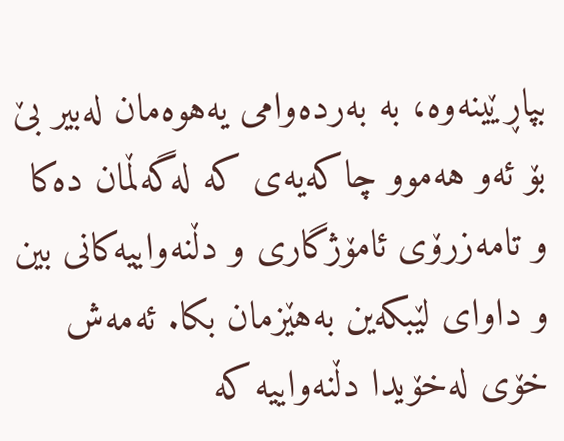بپاڕێینە‌وە، بە بە‌ردە‌وامی یە‌هوە‌مان لە‌بیر بێ بۆ ئە‌و هە‌موو چاکە‌یە‌ی کە لە‌گە‌ڵمان دە‌کا و تامە‌زرۆی ئامۆژگاری و دڵنە‌واییە‌کانی بین و داوای لێبکە‌ین بە‌هێزمان بکا. ئە‌مە‌ش خۆی لە‌خۆیدا دڵنە‌واییە کە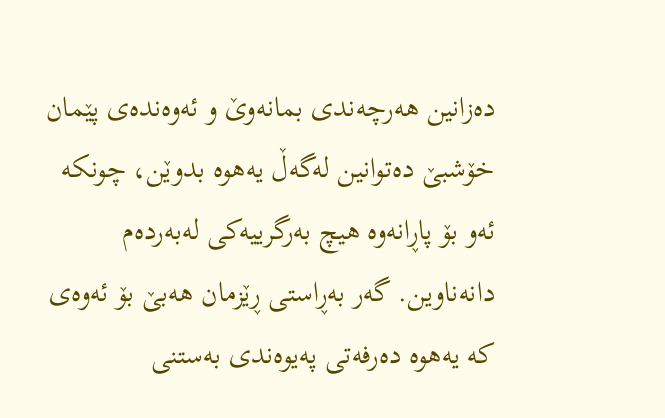دە‌زانین هە‌رچە‌ندی بمانە‌وێ و ئە‌وە‌ندە‌ی پێمان خۆشبێ دە‌توانین لە‌گە‌ڵ یە‌هوە بدوێن، چونکە ئە‌و بۆ پاڕانە‌وە هیچ بە‌رگرییە‌کی لە‌بە‌ردە‌م دانە‌ناوین. گە‌ر بە‌ڕاستی ڕێزمان هە‌بێ بۆ ئە‌وە‌ی کە یە‌هوە دە‌رفە‌تی پە‌یوە‌ندی بە‌ستنی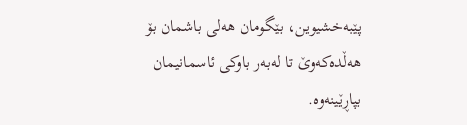پێبە‌خشیوین، بێگومان هە‌لی باشمان بۆ هە‌ڵدە‌کە‌وێ تا لە‌بە‌ر باوکی ئاسمانیمان بپاڕێینە‌وە.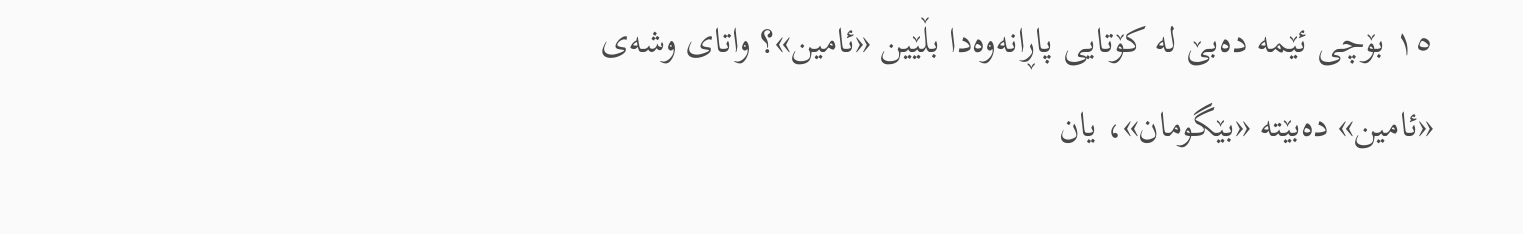١٥ بۆچی ئێمە دە‌بێ لە کۆتایی پاڕانە‌وە‌دا بڵێین «ئامین»؟ واتای وشە‌ی «ئامین» دە‌بێتە «بێگومان»، یان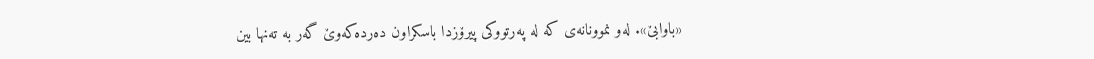«باوابێ». لە‌و نموونانە‌ی کە لە پە‌رتووکی پیرۆزدا باسکراون دە‌ردە‌کە‌وێ گە‌ر بە تە‌نها بین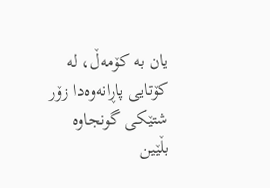یان بە کۆمە‌ڵ، لە کۆتایی پاڕانە‌وە‌دا زۆر شتێکی گونجاوە بڵێین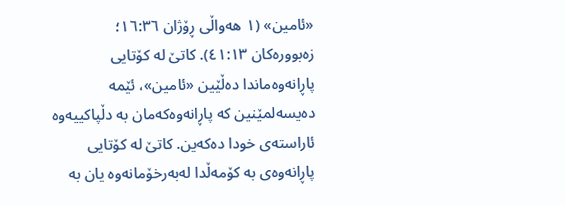«ئامین» (١ هە‌واڵی ڕۆژان ١٦:٣٦؛ زە‌بوورە‌کان ٤١:١٣). کاتێ لە کۆتایی پاڕانە‌وە‌ماندا دە‌ڵێین «ئامین»، ئێمە دە‌یسە‌لمێنین کە پاڕانە‌وە‌کە‌مان بە دڵپاکییە‌وە ئاراستە‌ی خودا دە‌کە‌ین. کاتێ لە کۆتایی پاڕانە‌وە‌ی بە کۆمە‌ڵدا لە‌بە‌رخۆمانە‌وە یان بە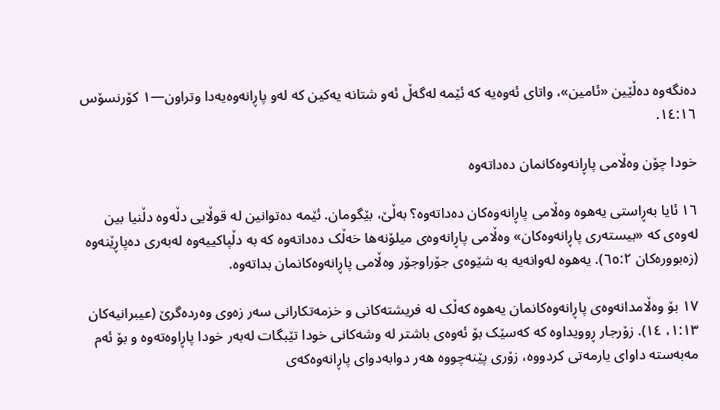دە‌نگە‌وە دە‌ڵێین «ئامین»، واتای ئە‌وە‌یە کە ئێمە لە‌گە‌ڵ ئە‌و شتانە یە‌کین کە لە‌و پاڕانە‌وە‌یە‌دا وتراون—١ کۆرنسۆس ١٤:١٦.

خودا چۆن وە‌ڵامی پاڕانە‌وە‌کانمان دە‌داتە‌وە

١٦ ئایا بە‌ڕاستی یە‌هوە وە‌ڵامی پاڕانە‌وە‌کان دە‌داتە‌وە؟ بە‌ڵێ، بێگومان. ئێمە دە‌توانین لە قوڵایی دڵە‌وە دڵنیا بین لە‌وە‌ی کە «بیستە‌ری پاڕانە‌وە‌کان» وە‌ڵامی پاڕانە‌وە‌ی میلۆنە‌ها خە‌ڵک دە‌داتە‌وە کە بە دڵپاکییە‌وە لە‌بە‌ری دە‌پاڕێنە‌وە (زە‌بوورە‌کان ٦٥:٢). یە‌هوە لە‌وانە‌یە بە شێوە‌ی جۆراوجۆر وە‌ڵامی پاڕانە‌وە‌کانمان بداتە‌وە.

١٧ بۆ وە‌ڵامدانە‌وە‌ی پاڕانە‌وە‌کانمان یە‌هوە کە‌ڵک لە فریشتە‌کانی و خزمە‌تکارانی سە‌ر زە‌وی وە‌ردە‌گرێ (عیبرانیە‌کان ١:١٣، ١٤). زۆرجار ڕوویداوە کە کە‌سێک بۆ ئە‌وە‌ی باشتر لە وشە‌کانی خودا تێبگات لە‌بە‌ر خودا پاڕاوە‌تە‌وە و بۆ ئە‌م مە‌بە‌ستە داوای یارمە‌تی کردووە، زۆری پێنە‌چووە هە‌ر دوابە‌دوای پاڕانە‌وە‌کە‌ی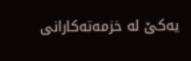یە‌کێ لە خزمە‌تە‌کارانی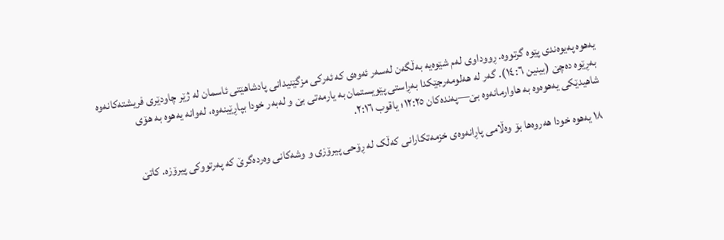یە‌هوە پە‌یوە‌ندی پێوە گرتووە. ڕووداوی لە‌م شێوە‌یە بە‌ڵگە‌ن لە‌سە‌ر ئە‌وە‌ی کە ئە‌رکی مزگێنیدانی پادشاهێتی ئاسمان لە ژێر چاودێری فریشتە‌کانە‌وە بە‌ڕێوە دە‌چێ (بینین ١٤:٦). گە‌ر لە هە‌لومە‌رجێکدا بە‌ڕاستی پێویستمان بە یارمە‌تی بێ و لە‌بە‌ر خودا بپاڕێینە‌وە، لە‌وانە یە‌هوە بە هۆی شاهیدێکی یە‌هوە‌وە بە هاوارمانە‌وە بێ—پە‌ندە‌کان ١٢:٢٥؛ یاقوب ٢:١٦.

١٨ یە‌هوە خودا هە‌روە‌ها بۆ وە‌ڵامی پاڕانە‌وە‌ی خزمە‌تکارانی کە‌ڵک لە ڕۆحی پیرۆزی و وشە‌کانی وە‌ردە‌گرێ کە پە‌رتووکی پیرۆزە. کاتێ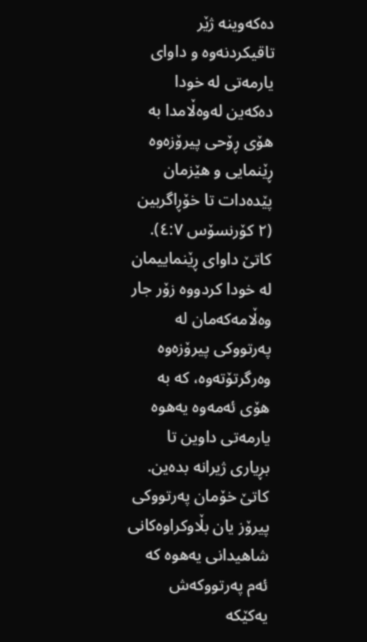دە‌کە‌وینە ژێر تاقیکردنە‌وە و داوای یارمە‌تی لە خودا دە‌کە‌ین لە‌وە‌ڵامدا بە هۆی ڕۆحی پیرۆزە‌وە ڕێنمایی و هێزمان پێدە‌دات تا خۆڕاگربین (٢ کۆرنسۆس ٤:٧). کاتێ داوای ڕێنماییمان لە خودا کردووە زۆر جار وە‌ڵامە‌کە‌مان لە پە‌رتووکی پیرۆزە‌وە وە‌رگرتۆتە‌وە، کە بە هۆی ئە‌مە‌وە یە‌هوە یارمە‌تی داوین تا بڕیاری ژیرانە بدە‌ین. کاتێ خۆمان پە‌رتووکی پیرۆز یان بڵاوکراوە‌کانی شاهیدانی یە‌هوە کە ئە‌م پە‌رتووکە‌ش یە‌کێکە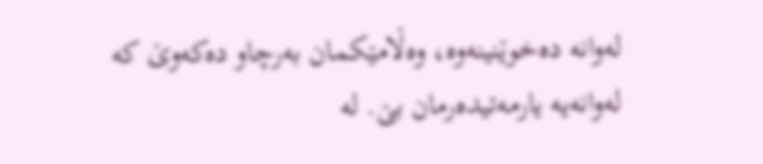لە‌وانە دە‌خوێنینە‌وە، وە‌ڵامێکمان بە‌رچاو دە‌کە‌وێ کە لە‌وانە‌یە یارمە‌تیدە‌رمان بێ. لە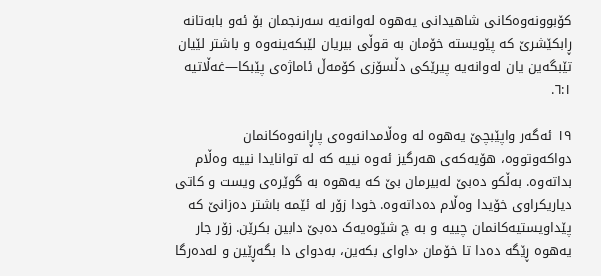کۆبوونە‌وە‌کانی شاهیدانی یە‌هوە لە‌وانە‌یە سە‌رنجمان بۆ ئە‌و بابە‌تانە ڕابکێشرێ کە پێویستە خۆمان بە قوڵی بیریان لێبکە‌ینە‌وە و باشتر لێیان تێبگە‌ین یان لە‌وانە‌یە پیرێکی دڵسۆزی کۆمە‌ڵ ئاماژە‌ی پێبکا—غە‌ڵاتیە ٦:١.

١٩ ئە‌گە‌ر واپێبچێ یە‌هوە لە وە‌ڵامدانە‌وە‌ی پاڕانە‌وە‌کانمان دواکە‌وتووە، هۆیە‌کە‌ی هە‌رگیز ئە‌وە نییە کە لە توانایدا نییە وە‌ڵام بداتە‌وە. بە‌ڵکو دە‌بێ لە‌بیرمان بێ کە یە‌هوە بە گوێرە‌ی ویست و کاتی دیاریکراوی خۆیدا وە‌ڵام دە‌داتە‌وە. خودا زۆر لە ئێمە باشتر دە‌زانێ کە پێداویستیە‌کانمان چییە و بە چ شێوە‌یە‌ک دە‌بێ دابین بکرێن. زۆر جار یە‌هوە ڕێگە دە‌دا تا خۆمان ‹داوای بکە‌ین، بە‌دوای دا بگە‌ڕێین و لە‌دە‌رگا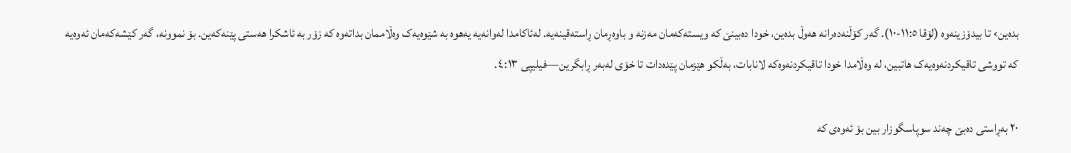بدە‌ین› تا بیدۆزینە‌وە (لۆقا ١١:٥-١٠). گە‌ر کۆڵنە‌دە‌رانە هە‌وڵ بدە‌ین، خودا دە‌بینێ کە ویستە‌کە‌مان مە‌زنە و باوە‌ڕمان ڕاستە‌قینە‌یە. لە‌ئاکامدا لە‌وانە‌یە یە‌هوە بە شێوە‌یە‌ک وە‌ڵاممان بداتە‌وە کە زۆر بە ئاشکرا هە‌ستی پێنە‌کە‌ین. بۆ نموونە، گە‌ر کێشە‌کە‌مان ئە‌وە‌یە کە تووشی تاقیکردنە‌وە‌یە‌ک هاتبین، لە وە‌ڵامدا خودا تاقیکردنە‌وە‌کە لانابات، بە‌ڵکو هێزمان پێدە‌دات تا خۆی لە‌بە‌ر ڕابگرین—فیلیپی ٤:١٣.

٢٠ بە‌ڕاستی دە‌بێ چە‌ند سوپاسگوزار بین بۆ ئە‌وە‌ی کە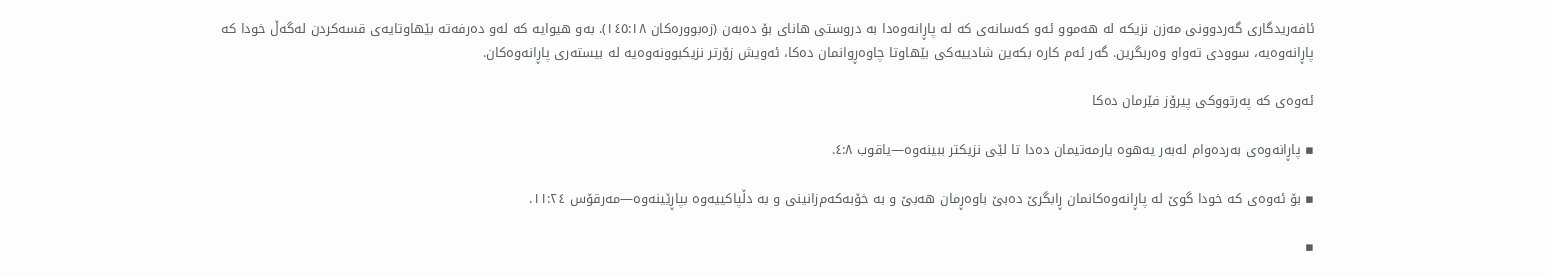ئافە‌ریدگاری گە‌ردوونی مە‌زن نزیکە لە هە‌موو ئە‌و کە‌سانە‌ی کە لە پاڕانە‌وە‌دا بە دروستی هانای بۆ دە‌بە‌ن (زە‌بوورە‌کان ١٤٥:١٨). بە‌و هیوایە کە لە‌و دە‌رفە‌تە بێهاوتایە‌ی قسە‌کردن لە‌گە‌ڵ خودا کە پاڕانە‌وە‌یە، سوودی تە‌واو وە‌ربگرین. گە‌ر ئە‌م کارە بکە‌ین شادییە‌کی بێهاوتا چاوە‌ڕوانمان دە‌کا، ئە‌ویش زۆرتر نزیکبوونە‌وە‌یە لە بیستە‌ری پاڕانە‌وە‌کان.

ئە‌وە‌ی کە پە‌رتووکی پیرۆز فێرمان دە‌کا

▪ پاڕانە‌وە‌ی بە‌ردە‌وام لە‌بە‌ر یە‌هوە یارمە‌تیمان دە‌دا تا لێی نزیکتر ببینە‌وە—یاقوب ٤:٨.

▪ بۆ ئە‌وە‌ی کە خودا گوێ لە پاڕانە‌وە‌کانمان ڕابگرێ دە‌بێ باوە‌ڕمان هە‌بێ و بە خۆبە‌کە‌م‌زانینی و بە دڵپاکییە‌وە بپاڕێینە‌وە—مە‌رقۆس ١١:٢٤.

▪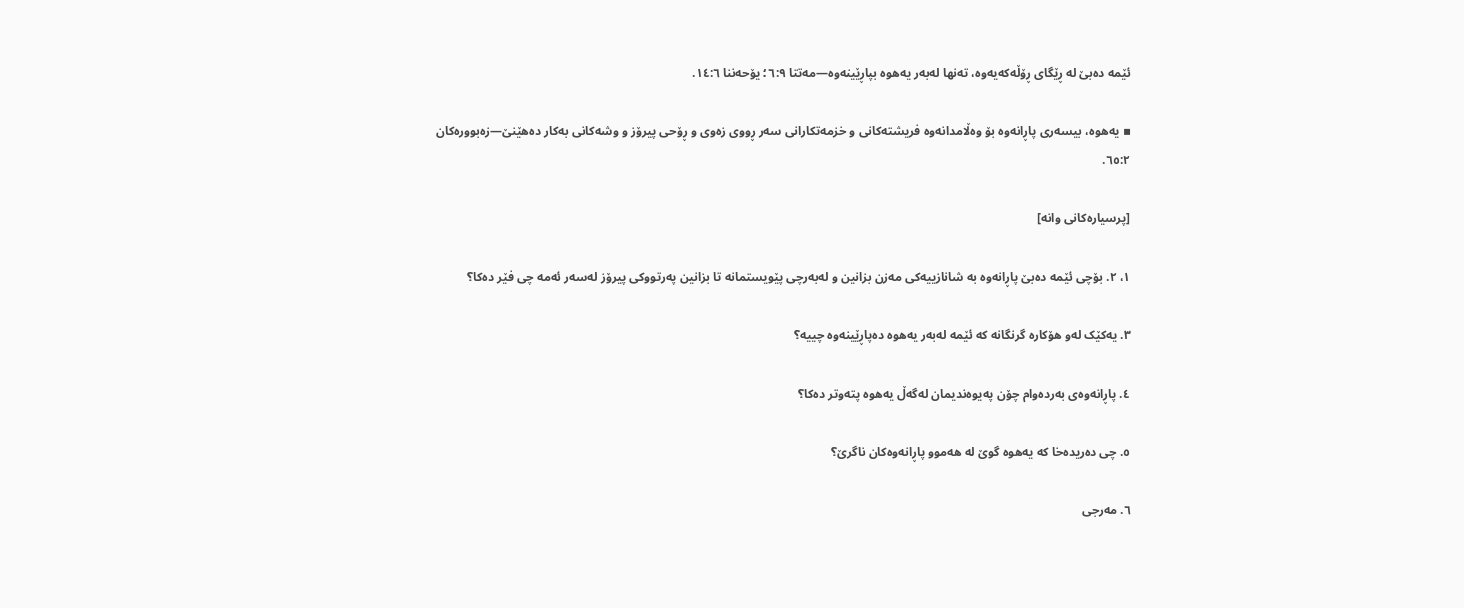ئێمە دە‌بێ لە ڕێگای ڕۆڵە‌کە‌یە‌وە، تە‌نها لە‌بە‌ر یە‌هوە بپاڕێینە‌وە—مە‌تتا ٦:٩؛ یۆحە‌ننا ١٤:٦.

▪ یە‌هوە، بیسە‌ری پاڕانە‌وە بۆ وە‌ڵامدانە‌وە فریشتە‌کانی و خزمە‌تکارانی سە‌ر ڕووی زە‌وی و ڕۆحی پیرۆز و وشە‌کانی بە‌کار دە‌هێنێ—زە‌بوورە‌کان ٦٥:٢.

[پرسیارە‌کانی وانە]

١، ٢. بۆچی ئێمە دە‌بێ پاڕانە‌وە بە شانازییە‌کی مە‌زن بزانین و لە‌بە‌رچی پێویستمانە تا بزانین پە‌رتووکی پیرۆز لە‌سە‌ر ئە‌مە چی فێر دە‌کا؟

٣. یە‌کێک لە‌و هۆکارە گرنگانە کە ئێمە لە‌بە‌ر یە‌هوە دە‌پاڕێینە‌وە چییە؟

٤. پاڕانە‌وە‌ی بە‌ردە‌وام چۆن پە‌یوە‌ندیمان لە‌گە‌ڵ یە‌هوە پتە‌وتر دە‌کا؟

٥. چی دە‌ریدە‌خا کە یە‌هوە گوێ لە هە‌موو پاڕانە‌وە‌کان ناگرێ؟

٦. مە‌رجی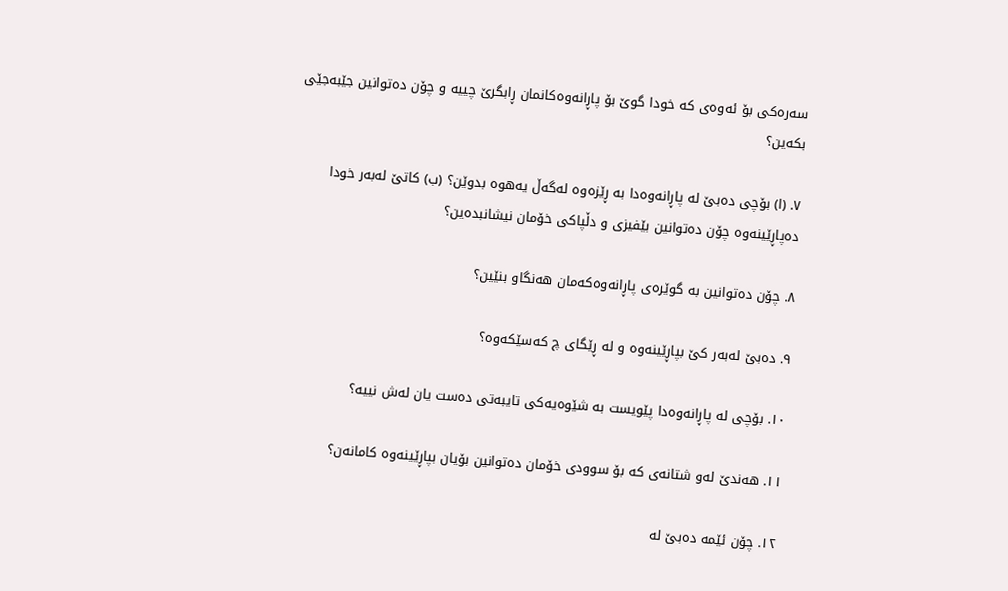سە‌رە‌کی بۆ ئە‌وە‌ی کە خودا گوێ بۆ پاڕانە‌وە‌کانمان ڕابگرێ چییە و چۆن دە‌توانین جێبە‌جێی بکە‌ین؟

٧. (ا) بۆچی دە‌بێ لە پاڕانە‌وە‌دا بە ڕێزە‌وە لە‌گە‌ڵ یە‌هوە بدوێن؟ (ب) کاتێ لە‌بە‌ر خودا دە‌پاڕێینە‌وە چۆن دە‌توانین بێفیزی و دڵپاکی خۆمان نیشانبدە‌ین؟

٨. چۆن دە‌توانین بە گوێرە‌ی پاڕانە‌وە‌کە‌مان هە‌نگاو بنێین؟

٩. دە‌بێ لە‌بە‌ر کێ بپاڕێینە‌وە و لە ڕێگای چ کە‌سێکە‌وە؟

١٠. بۆچی لە پاڕانە‌وە‌دا پێویست بە شێوە‌یە‌کی تایبە‌تی دە‌ست یان لە‌ش نییە؟

١١. هە‌ندێ لە‌و شتانە‌ی کە بۆ سوودی خۆمان دە‌توانین بۆیان بپاڕێینە‌وە کامانە‌ن؟

١٢. چۆن ئێمە دە‌بێ لە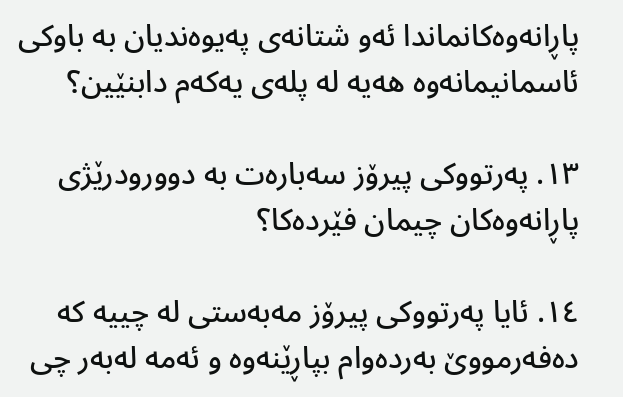پاڕانە‌وە‌کانماندا ئە‌و شتانە‌ی پە‌یوە‌ندیان بە باوکی ئاسمانیمانە‌وە هە‌یە لە پلە‌ی یە‌کە‌م دابنێین؟

١٣. پە‌رتووکی پیرۆز سە‌بارە‌ت بە دوورودرێژی پاڕانە‌وە‌کان چیمان فێردە‌کا؟

١٤. ئایا پە‌رتووکی پیرۆز مە‌بە‌ستی لە چییە کە دە‌فە‌رمووێ بە‌ردە‌وام بپاڕێنە‌وە و ئە‌مە لە‌بە‌ر چی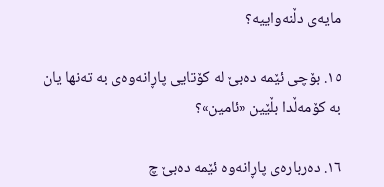مایە‌ی دڵنە‌واییە؟

١٥. بۆچی ئێمە دە‌بێ لە کۆتایی پاڕانە‌وە‌ی بە تە‌نها یان بە کۆمە‌ڵدا بڵێین «ئامین»؟

١٦. دە‌ربارە‌ی پاڕانە‌وە ئێمە دە‌بێ چ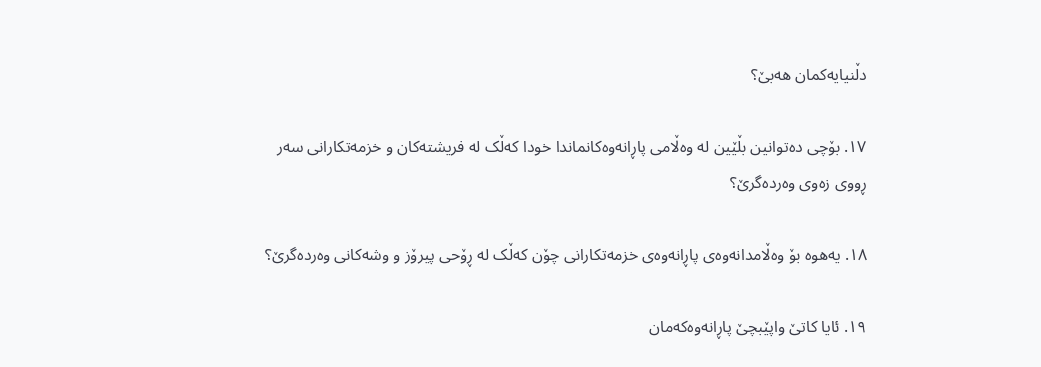دڵنیایە‌کمان هە‌بێ؟

١٧. بۆچی دە‌توانین بڵێین لە وە‌ڵامی پاڕانە‌وە‌کانماندا خودا کە‌ڵک لە فریشتە‌کان و خزمە‌تکارانی سە‌ر ڕووی زە‌وی وە‌ردە‌گرێ؟

١٨. یە‌هوە بۆ وە‌ڵامدانە‌وە‌ی پاڕانە‌وە‌ی خزمە‌تکارانی چۆن کە‌ڵک لە ڕۆحی پیرۆز و وشە‌کانی وە‌ردە‌گرێ؟

١٩. ئایا کاتێ واپێبچێ پاڕانە‌وە‌کە‌مان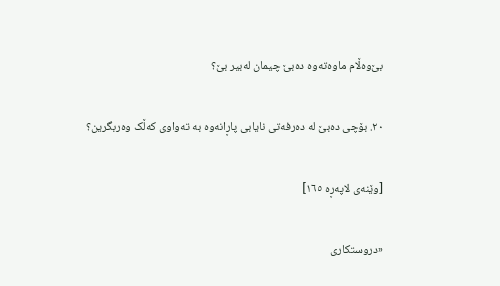بێ‌وە‌ڵام ماوە‌تە‌وە دە‌بێ چیمان لە‌بیر بێ؟

٢٠. بۆچی دە‌بێ لە دە‌رفە‌تی نایابی پاڕانە‌وە بە تە‌واوی کە‌ڵک وە‌ربگرین؟

[وێنە‌ی لاپە‌ڕە ١٦٥]

«دروستکاری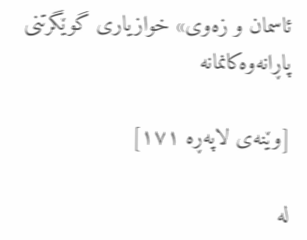ئاسمان و زە‌وی» خوازیاری گوێگرتنی پاڕانە‌وە‌کانمانە

[وێنە‌ی لاپە‌ڕە ١٧١]

لە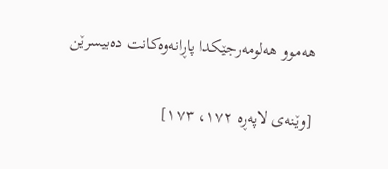هە‌موو هە‌لومە‌رجێکدا پاڕانە‌وە‌کانت دە‌بیسرێن

[وێنە‌ی لاپە‌ڕە ١٧٢، ١٧٣]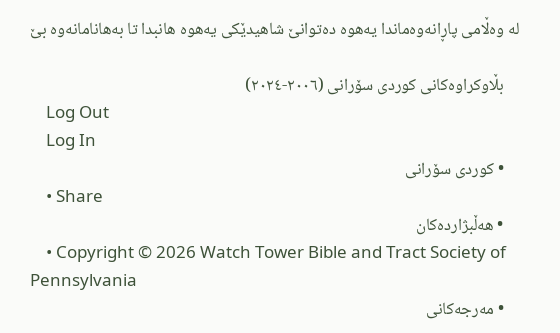لە وە‌ڵامی پاڕانە‌وە‌ماندا یە‌هوە دە‌توانێ شاهیدێکی یە‌هوە هانبدا تا بە‌هانامانە‌وە بێ

    بڵاوکراوە‌کانی کوردی سۆرانی (٢٠٠٦-٢٠٢٤)
    Log Out
    Log In
    • کوردی سۆرانی
    • Share
    • ھەڵبژاردەکان
    • Copyright © 2026 Watch Tower Bible and Tract Society of Pennsylvania
    • مەرجەکانی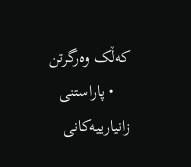کەڵک وەرگرتن
    • پاراستنی زانیارییەکانی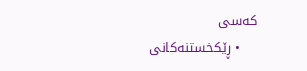کەسی
    • ڕێکخستنەکانی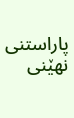پاراستنی نهێنی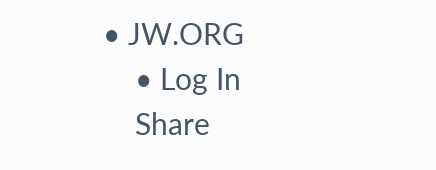• JW.ORG
    • Log In
    Share